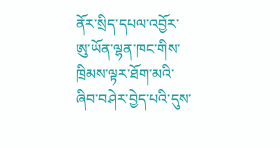ནོར་སྲིད་དཔལ་འབྱོར་ཨུ་ཡོན་ལྷན་ཁང་གིས་ཁྲིམས་ལྟར་ཐོག་མའི་ཞིབ་བཤེར་བྱེད་པའི་དུས་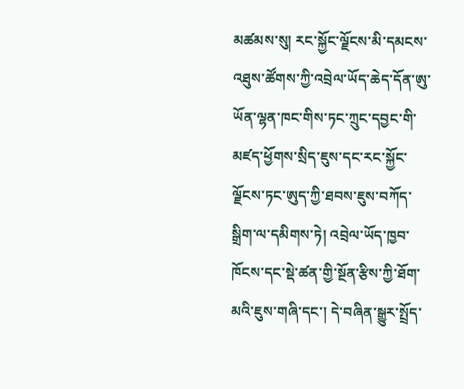མཚམས་སུ། རང་སྐྱོང་ལྗོངས་མི་དམངས་འཐུས་ཚོགས་ཀྱི་འབྲེལ་ཡོད་ཆེད་དོན་ཨུ་ཡོན་ལྷན་ཁང་གིས་ཏང་ཀྲུང་དབྱང་གི་མཛད་ཕྱོགས་སྲིད་ཇུས་དང་རང་སྐྱོང་ལྗོངས་ཏང་ཨུད་ཀྱི་ཐབས་ཇུས་བཀོད་སྒྲིག་ལ་དམིགས་ཏེ། འབྲེལ་ཡོད་ཁྱབ་ཁོངས་དང་སྡེ་ཚན་གྱི་སྔོན་རྩིས་ཀྱི་ཐོག་མའི་ཇུས་གཞི་དང་། དེ་བཞིན་སྒྱུར་སྤྲོད་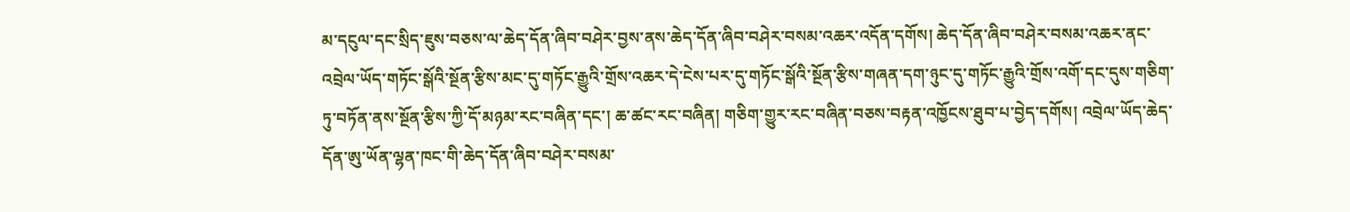མ་དངུལ་དང་སྲིད་ཇུས་བཅས་ལ་ཆེད་དོན་ཞིབ་བཤེར་བྱས་ནས་ཆེད་དོན་ཞིབ་བཤེར་བསམ་འཆར་འདོན་དགོས། ཆེད་དོན་ཞིབ་བཤེར་བསམ་འཆར་ནང་འབྲེལ་ཡོད་གཏོང་སྒོའི་སྔོན་རྩིས་མང་དུ་གཏོང་རྒྱུའི་གྲོས་འཆར་དེ་ངེས་པར་དུ་གཏོང་སྒོའི་སྔོན་རྩིས་གཞན་དག་ཉུང་དུ་གཏོང་རྒྱུའི་གྲོས་འགོ་དང་དུས་གཅིག་ཏུ་བཏོན་ནས་སྔོན་རྩིས་ཀྱི་དོ་མཉམ་རང་བཞིན་དང་། ཆ་ཚང་རང་བཞིན། གཅིག་གྱུར་རང་བཞིན་བཅས་བརྟན་འཁྱོངས་ཐུབ་པ་བྱེད་དགོས། འབྲེལ་ཡོད་ཆེད་དོན་ཨུ་ཡོན་ལྷན་ཁང་གི་ཆེད་དོན་ཞིབ་བཤེར་བསམ་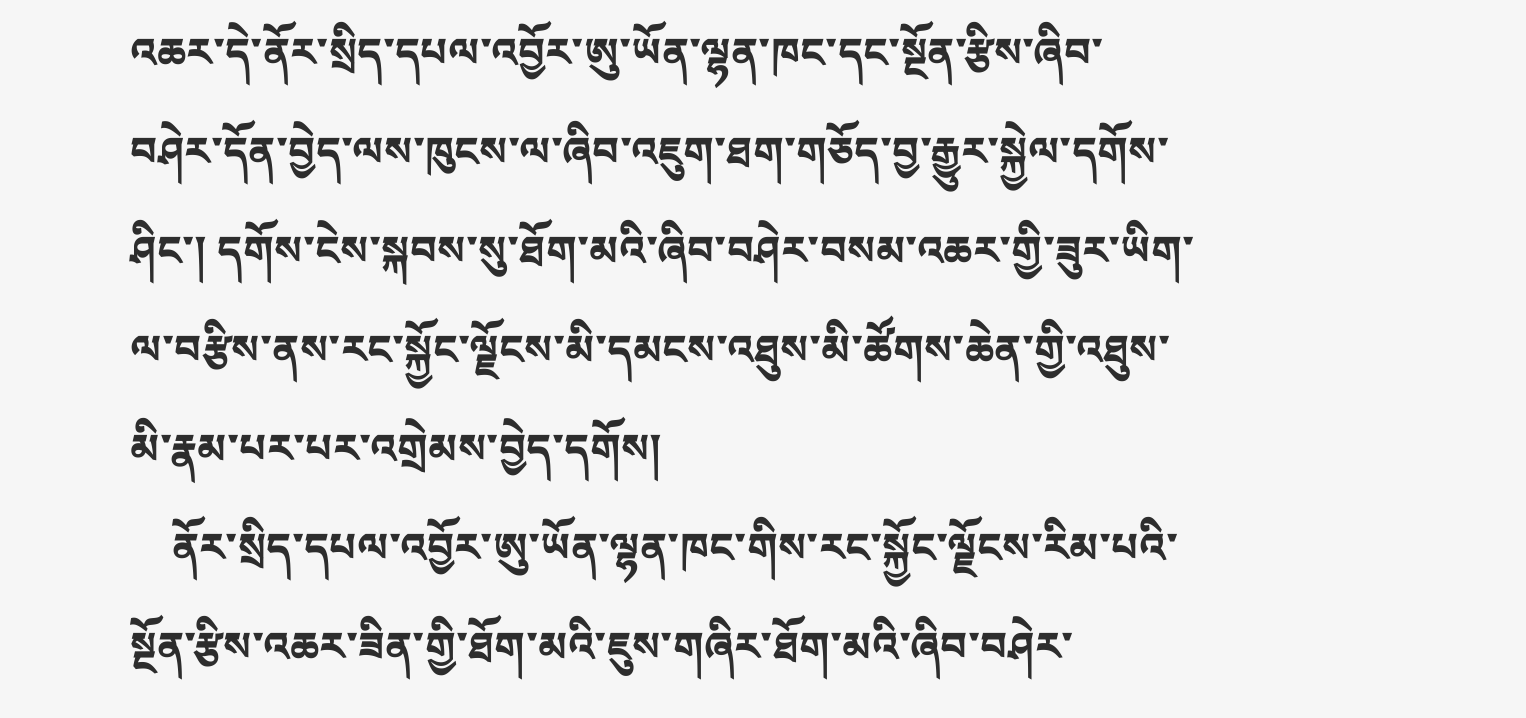འཆར་དེ་ནོར་སྲིད་དཔལ་འབྱོར་ཨུ་ཡོན་ལྷན་ཁང་དང་སྔོན་རྩིས་ཞིབ་བཤེར་དོན་བྱེད་ལས་ཁུངས་ལ་ཞིབ་འཇུག་ཐག་གཅོད་བྱ་རྒྱུར་སྐྱེལ་དགོས་ཤིང་། དགོས་ངེས་སྐབས་སུ་ཐོག་མའི་ཞིབ་བཤེར་བསམ་འཆར་གྱི་ཟུར་ཡིག་ལ་བརྩིས་ནས་རང་སྐྱོང་ལྗོངས་མི་དམངས་འཐུས་མི་ཚོགས་ཆེན་གྱི་འཐུས་མི་རྣམ་པར་པར་འགྲེམས་བྱེད་དགོས།
    ནོར་སྲིད་དཔལ་འབྱོར་ཨུ་ཡོན་ལྷན་ཁང་གིས་རང་སྐྱོང་ལྗོངས་རིམ་པའི་སྔོན་རྩིས་འཆར་ཟིན་གྱི་ཐོག་མའི་ཇུས་གཞིར་ཐོག་མའི་ཞིབ་བཤེར་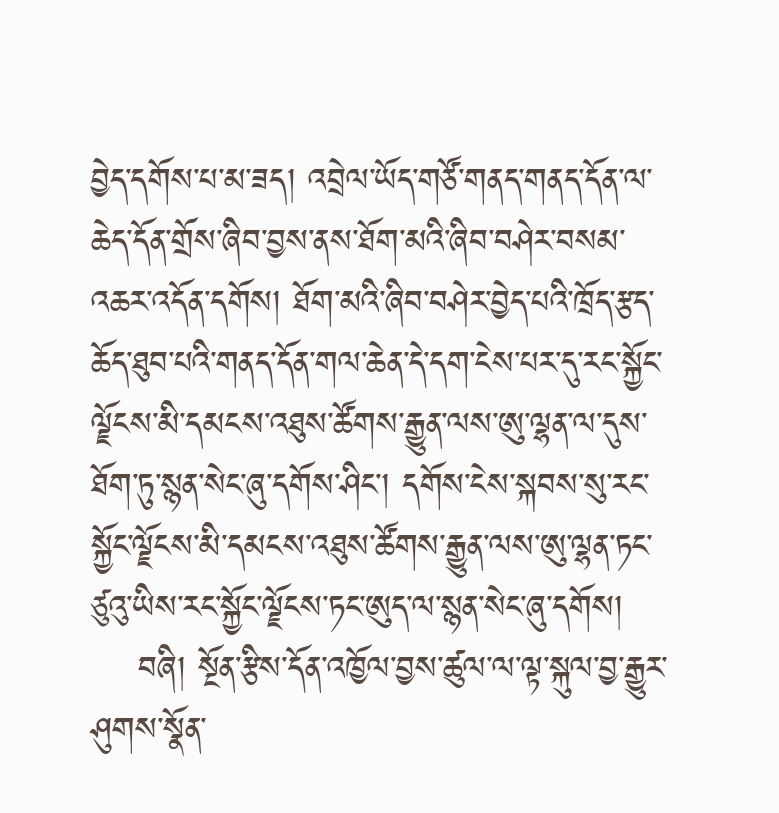བྱེད་དགོས་པ་མ་ཟད། འབྲེལ་ཡོད་གཙོ་གནད་གནད་དོན་ལ་ཆེད་དོན་གྲོས་ཞིབ་བྱས་ནས་ཐོག་མའི་ཞིབ་བཤེར་བསམ་འཆར་འདོན་དགོས། ཐོག་མའི་ཞིབ་བཤེར་བྱེད་པའི་ཁྲོད་རྩད་ཆོད་ཐུབ་པའི་གནད་དོན་གལ་ཆེན་དེ་དག་ངེས་པར་དུ་རང་སྐྱོང་ལྗོངས་མི་དམངས་འཐུས་ཚོགས་རྒྱུན་ལས་ཨུ་ལྷན་ལ་དུས་ཐོག་ཏུ་སྙན་སེང་ཞུ་དགོས་ཤིང་། དགོས་ངེས་སྐབས་སུ་རང་སྐྱོང་ལྗོངས་མི་དམངས་འཐུས་ཚོགས་རྒྱུན་ལས་ཨུ་ལྷན་ཏང་ཙུའུ་ཡིས་རང་སྐྱོང་ལྗོངས་ཏང་ཨུད་ལ་སྙན་སེང་ཞུ་དགོས།
    བཞི། སྔོན་རྩིས་དོན་འཁྱོལ་བྱས་ཚུལ་ལ་ལྟ་སྐུལ་བྱ་རྒྱུར་ཤུགས་སྣོན་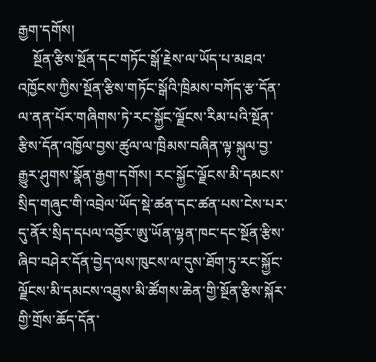རྒྱག་དགོས།
    སྔོན་རྩིས་སྔོན་དང་གཏོང་སྒོ་རྗེས་ལ་ཡོད་པ་མཐའ་འཁྱོངས་ཀྱིས་སྔོན་རྩིས་གཏོང་སྒོའི་ཁྲིམས་བཀོད་རྩ་དོན་ལ་ནན་པོར་གཞིགས་ཏེ་རང་སྐྱོང་ལྗོངས་རིམ་པའི་སྔོན་རྩིས་དོན་འཁྱོལ་བྱས་ཚུལ་ལ་ཁྲིམས་བཞིན་ལྟ་སྐུལ་བྱ་རྒྱུར་ཤུགས་སྣོན་རྒྱག་དགོས། རང་སྐྱོང་ལྗོངས་མི་དམངས་སྲིད་གཞུང་གི་འབྲེལ་ཡོད་སྡེ་ཚན་དང་ཚན་པས་ངེས་པར་དུ་ནོར་སྲིད་དཔལ་འབྱོར་ཨུ་ཡོན་ལྷན་ཁང་དང་སྔོན་རྩིས་ཞིབ་བཤེར་དོན་བྱེད་ལས་ཁུངས་ལ་དུས་ཐོག་ཏུ་རང་སྐྱོང་ལྗོངས་མི་དམངས་འཐུས་མི་ཚོགས་ཆེན་གྱི་སྔོན་རྩིས་སྐོར་གྱི་གྲོས་ཆོད་དོན་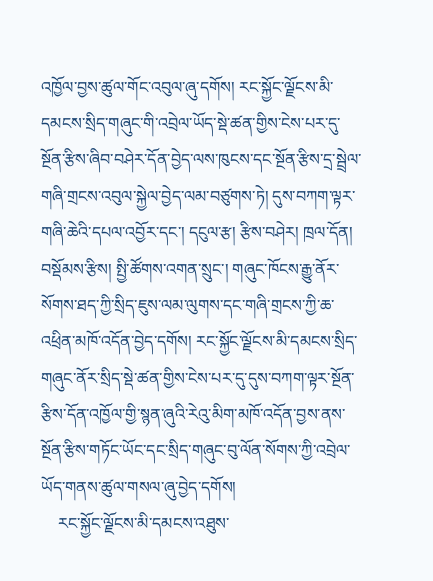འཁྱོལ་བྱས་ཚུལ་གོང་འབུལ་ཞུ་དགོས། རང་སྐྱོང་ལྗོངས་མི་དམངས་སྲིད་གཞུང་གི་འབྲེལ་ཡོད་སྡེ་ཚན་གྱིས་ངེས་པར་དུ་སྔོན་རྩིས་ཞིབ་བཤེར་དོན་བྱེད་ལས་ཁུངས་དང་སྔོན་རྩིས་དྲ་སྦྲེལ་གཞི་གྲངས་འབུལ་སྐྱེལ་བྱེད་ལམ་བཙུགས་ཏེ། དུས་བཀག་ལྟར་གཞི་ཆེའི་དཔལ་འབྱོར་དང་། དངུལ་རྩ། རྩིས་བཤེར། ཁྲལ་དོན། བསྡོམས་རྩིས། སྤྱི་ཚོགས་འགན་སྲུང་། གཞུང་ཁོངས་རྒྱུ་ནོར་སོགས་ཐད་ཀྱི་སྲིད་ཇུས་ལམ་ལུགས་དང་གཞི་གྲངས་ཀྱི་ཆ་འཕྲིན་མཁོ་འདོན་བྱེད་དགོས། རང་སྐྱོང་ལྗོངས་མི་དམངས་སྲིད་གཞུང་ནོར་སྲིད་སྡེ་ཚན་གྱིས་ངེས་པར་དུ་དུས་བཀག་ལྟར་སྔོན་རྩིས་དོན་འཁྱོལ་གྱི་སྙན་ཞུའི་རེའུ་མིག་མཁོ་འདོན་བྱས་ནས་སྔོན་རྩིས་གཏོང་ཡོང་དང་སྲིད་གཞུང་བུ་ལོན་སོགས་ཀྱི་འབྲེལ་ཡོད་གནས་ཚུལ་གསལ་ཞུ་བྱེད་དགོས།
    རང་སྐྱོང་ལྗོངས་མི་དམངས་འཐུས་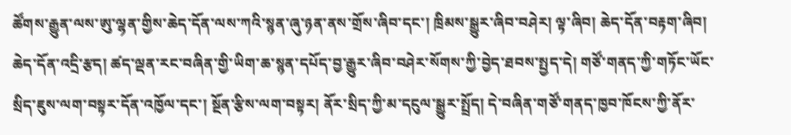ཚོགས་རྒྱུན་ལས་ཨུ་ལྷན་གྱིས་ཆེད་དོན་ལས་ཀའི་སྙན་ཞུ་ཉན་ནས་གྲོས་ཞིབ་དང་། ཁྲིམས་སྒྱུར་ཞིབ་བཤེར། ལྟ་ཞིབ། ཆེད་དོན་བརྟག་ཞིབ། ཆེད་དོན་འདྲི་རྩད། ཚད་ལྡན་རང་བཞིན་གྱི་ཡིག་ཆ་སྙན་དཔོད་བྱ་རྒྱུར་ཞིབ་བཤེར་སོགས་ཀྱི་བྱེད་ཐབས་སྤྱད་དེ། གཙོ་གནད་ཀྱི་གཏོང་ཡོང་སྲིད་ཇུས་ལག་བསྟར་དོན་འཁྱོལ་དང་། སྔོན་རྩིས་ལག་བསྟར། ནོར་སྲིད་ཀྱི་མ་དངུལ་སྒྱུར་སྤྲོད། དེ་བཞིན་གཙོ་གནད་ཁྱབ་ཁོངས་ཀྱི་ནོར་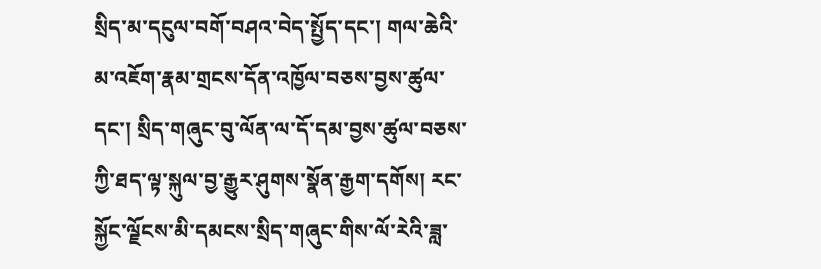སྲིད་མ་དངུལ་བགོ་བཤའ་བེད་སྤྱོད་དང་། གལ་ཆེའི་མ་འཇོག་རྣམ་གྲངས་དོན་འཁྱོལ་བཅས་བྱས་ཚུལ་དང་། སྲིད་གཞུང་བུ་ལོན་ལ་དོ་དམ་བྱས་ཚུལ་བཅས་ཀྱི་ཐད་ལྟ་སྐུལ་བྱ་རྒྱུར་ཤུགས་སྣོན་རྒྱག་དགོས། རང་སྐྱོང་ལྗོངས་མི་དམངས་སྲིད་གཞུང་གིས་ལོ་རེའི་ཟླ་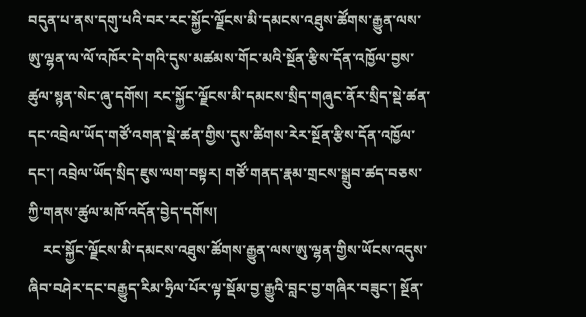བདུན་པ་ནས་དགུ་པའི་བར་རང་སྐྱོང་ལྗོངས་མི་དམངས་འཐུས་ཚོགས་རྒྱུན་ལས་ཨུ་ལྷན་ལ་ལོ་འཁོར་དེ་གའི་དུས་མཚམས་གོང་མའི་སྔོན་རྩིས་དོན་འཁྱོལ་བྱས་ཚུལ་སྙན་སེང་ཞུ་དགོས། རང་སྐྱོང་ལྗོངས་མི་དམངས་སྲིད་གཞུང་ནོར་སྲིད་སྡེ་ཚན་དང་འབྲེལ་ཡོད་གཙོ་འགན་སྡེ་ཚན་གྱིས་དུས་ཚིགས་རེར་སྔོན་རྩིས་དོན་འཁྱོལ་དང་། འབྲེལ་ཡོད་སྲིད་ཇུས་ལག་བསྟར། གཙོ་གནད་རྣམ་གྲངས་སྒྲུབ་ཚད་བཅས་ཀྱི་གནས་ཚུལ་མཁོ་འདོན་བྱེད་དགོས།
    རང་སྐྱོང་ལྗོངས་མི་དམངས་འཐུས་ཚོགས་རྒྱུན་ལས་ཨུ་ལྷན་གྱིས་ཡོངས་འདུས་ཞིབ་བཤེར་དང་བརྒྱུད་རིམ་ཧྲིལ་པོར་ལྟ་སྡོམ་བྱ་རྒྱུའི་བླང་བྱ་གཞིར་བཟུང་། སྔོན་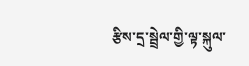རྩིས་དྲ་སྦྲེལ་གྱི་ལྟ་སྐུལ་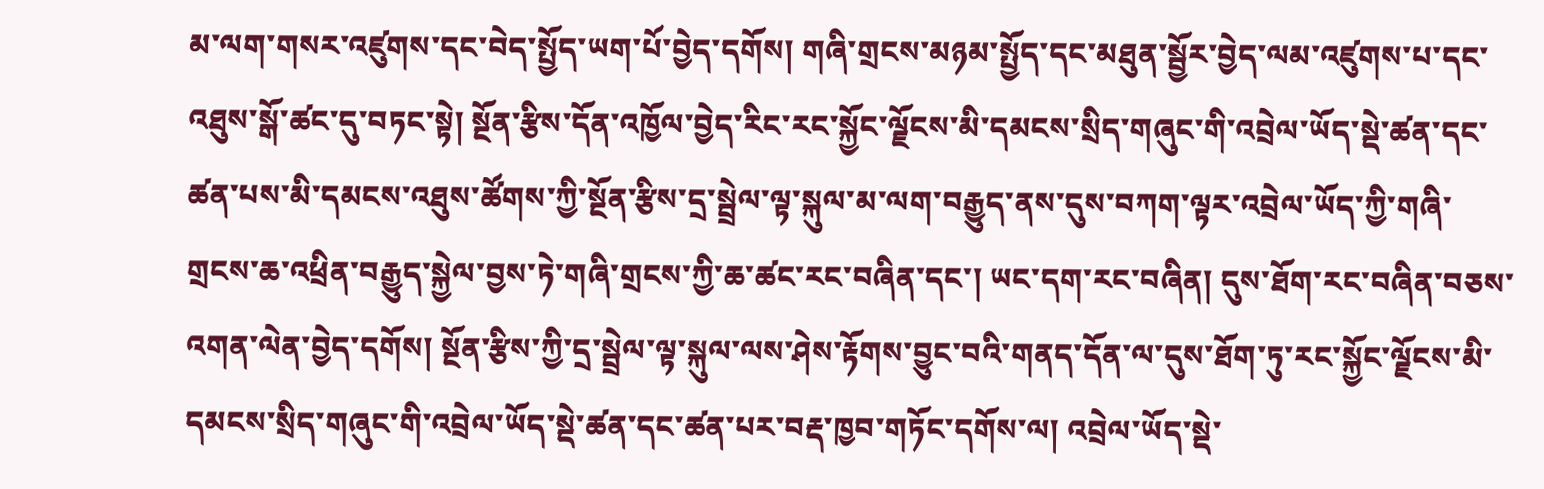མ་ལག་གསར་འཛུགས་དང་བེད་སྤྱོད་ཡག་པོ་བྱེད་དགོས། གཞི་གྲངས་མཉམ་སྤྱོད་དང་མཐུན་སྦྱོར་བྱེད་ལམ་འཛུགས་པ་དང་འཐུས་སྒོ་ཚང་དུ་བཏང་སྟེ། སྔོན་རྩིས་དོན་འཁྱོལ་བྱེད་རིང་རང་སྐྱོང་ལྗོངས་མི་དམངས་སྲིད་གཞུང་གི་འབྲེལ་ཡོད་སྡེ་ཚན་དང་ཚན་པས་མི་དམངས་འཐུས་ཚོགས་ཀྱི་སྔོན་རྩིས་དྲ་སྦྲེལ་ལྟ་སྐུལ་མ་ལག་བརྒྱུད་ནས་དུས་བཀག་ལྟར་འབྲེལ་ཡོད་ཀྱི་གཞི་གྲངས་ཆ་འཕྲིན་བརྒྱུད་སྐྱེལ་བྱས་ཏེ་གཞི་གྲངས་ཀྱི་ཆ་ཚང་རང་བཞིན་དང་། ཡང་དག་རང་བཞིན། དུས་ཐོག་རང་བཞིན་བཅས་འགན་ལེན་བྱེད་དགོས། སྔོན་རྩིས་ཀྱི་དྲ་སྦྲེལ་ལྟ་སྐུལ་ལས་ཤེས་རྟོགས་བྱུང་བའི་གནད་དོན་ལ་དུས་ཐོག་ཏུ་རང་སྐྱོང་ལྗོངས་མི་དམངས་སྲིད་གཞུང་གི་འབྲེལ་ཡོད་སྡེ་ཚན་དང་ཚན་པར་བརྡ་ཁྱབ་གཏོང་དགོས་ལ། འབྲེལ་ཡོད་སྡེ་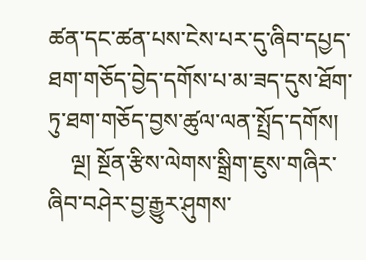ཚན་དང་ཚན་པས་ངེས་པར་དུ་ཞིབ་དཔྱད་ཐག་གཅོད་བྱེད་དགོས་པ་མ་ཟད་དུས་ཐོག་ཏུ་ཐག་གཅོད་བྱས་ཚུལ་ལན་སྤྲོད་དགོས།
    ལྔ། སྔོན་རྩིས་ལེགས་སྒྲིག་ཇུས་གཞིར་ཞིབ་བཤེར་བྱ་རྒྱུར་ཤུགས་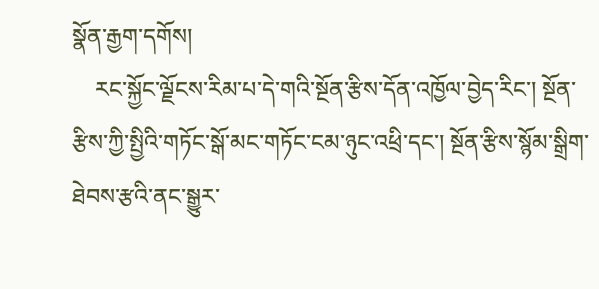སྣོན་རྒྱག་དགོས།
    རང་སྐྱོང་ལྗོངས་རིམ་པ་དེ་གའི་སྔོན་རྩིས་དོན་འཁྱོལ་བྱེད་རིང་། སྔོན་རྩིས་ཀྱི་སྤྱིའི་གཏོང་སྒོ་མང་གཏོང་ངམ་ཉུང་འཕྲི་དང་། སྔོན་རྩིས་སྙོམ་སྒྲིག་ཐེབས་རྩའི་ནང་སྒྱུར་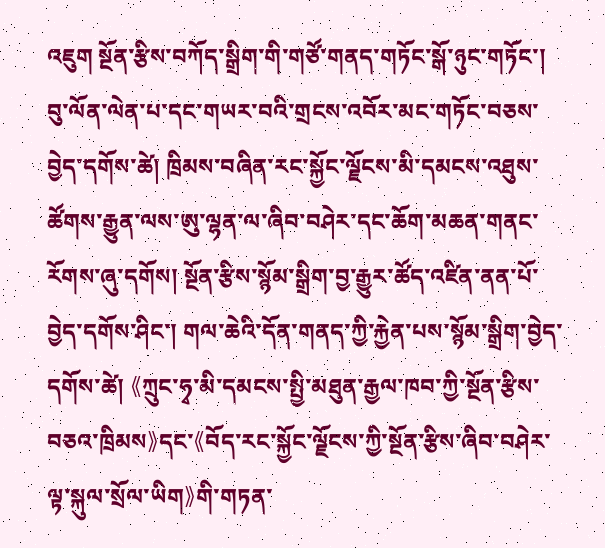འཇུག སྔོན་རྩིས་བཀོད་སྒྲིག་གི་གཙོ་གནད་གཏོང་སྒོ་ཉུང་གཏོང་། བུ་ལོན་ལེན་པ་དང་གཡར་བའི་གྲངས་འབོར་མང་གཏོང་བཅས་བྱེད་དགོས་ཚེ། ཁྲིམས་བཞིན་རང་སྐྱོང་ལྗོངས་མི་དམངས་འཐུས་ཚོགས་རྒྱུན་ལས་ཨུ་ལྷན་ལ་ཞིབ་བཤེར་དང་ཆོག་མཆན་གནང་རོགས་ཞུ་དགོས། སྔོན་རྩིས་སྙོམ་སྒྲིག་བྱ་རྒྱུར་ཚོད་འཛིན་ནན་པོ་བྱེད་དགོས་ཤིང་། གལ་ཆེའི་དོན་གནད་ཀྱི་རྐྱེན་པས་སྙོམ་སྒྲིག་བྱེད་དགོས་ཚེ། 《ཀྲུང་ཧྭ་མི་དམངས་སྤྱི་མཐུན་རྒྱལ་ཁབ་ཀྱི་སྔོན་རྩིས་བཅའ་ཁྲིམས》དང་《བོད་རང་སྐྱོང་ལྗོངས་ཀྱི་སྔོན་རྩིས་ཞིབ་བཤེར་ལྟ་སྐུལ་སྲོལ་ཡིག》གི་གཏན་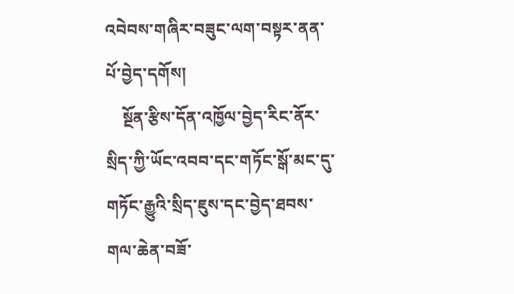འབེབས་གཞིར་བཟུང་ལག་བསྟར་ནན་པོ་བྱེད་དགོས།
    སྔོན་རྩིས་དོན་འཁྱོལ་བྱེད་རིང་ནོར་སྲིད་ཀྱི་ཡོང་འབབ་དང་གཏོང་སྒོ་མང་དུ་གཏོང་རྒྱུའི་སྲིད་ཇུས་དང་བྱེད་ཐབས་གལ་ཆེན་བཟོ་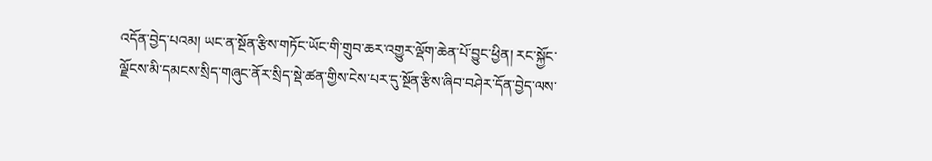འདོན་བྱེད་པའམ། ཡང་ན་སྔོན་རྩིས་གཏོང་ཡོང་གི་གྲུབ་ཆར་འགྱུར་ལྡོག་ཆེན་པོ་བྱུང་ཕྱིན། རང་སྐྱོང་ལྗོངས་མི་དམངས་སྲིད་གཞུང་ནོར་སྲིད་སྡེ་ཚན་གྱིས་ངེས་པར་དུ་སྔོན་རྩིས་ཞིབ་བཤེར་དོན་བྱེད་ལས་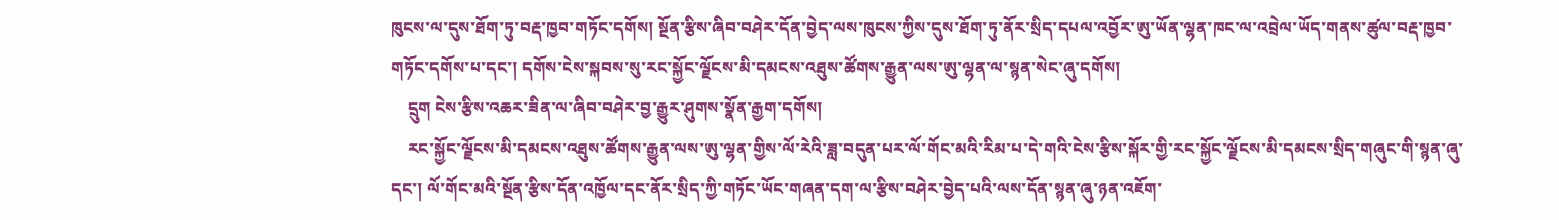ཁུངས་ལ་དུས་ཐོག་ཏུ་བརྡ་ཁྱབ་གཏོང་དགོས། སྔོན་རྩིས་ཞིབ་བཤེར་དོན་བྱེད་ལས་ཁུངས་ཀྱིས་དུས་ཐོག་ཏུ་ནོར་སྲིད་དཔལ་འབྱོར་ཨུ་ཡོན་ལྷན་ཁང་ལ་འབྲེལ་ཡོད་གནས་ཚུལ་བརྡ་ཁྱབ་གཏོང་དགོས་པ་དང་། དགོས་ངེས་སྐབས་སུ་རང་སྐྱོང་ལྗོངས་མི་དམངས་འཐུས་ཚོགས་རྒྱུན་ལས་ཨུ་ལྷན་ལ་སྙན་སེང་ཞུ་དགོས།
    དྲུག ངེས་རྩིས་འཆར་ཟིན་ལ་ཞིབ་བཤེར་བྱ་རྒྱུར་ཤུགས་སྣོན་རྒྱག་དགོས།
    རང་སྐྱོང་ལྗོངས་མི་དམངས་འཐུས་ཚོགས་རྒྱུན་ལས་ཨུ་ལྷན་གྱིས་ལོ་རེའི་ཟླ་བདུན་པར་ལོ་གོང་མའི་རིམ་པ་དེ་གའི་ངེས་རྩིས་སྐོར་གྱི་རང་སྐྱོང་ལྗོངས་མི་དམངས་སྲིད་གཞུང་གི་སྙན་ཞུ་དང་། ལོ་གོང་མའི་སྔོན་རྩིས་དོན་འཁྱོལ་དང་ནོར་སྲིད་ཀྱི་གཏོང་ཡོང་གཞན་དག་ལ་རྩིས་བཤེར་བྱེད་པའི་ལས་དོན་སྙན་ཞུ་ཉན་འཇོག་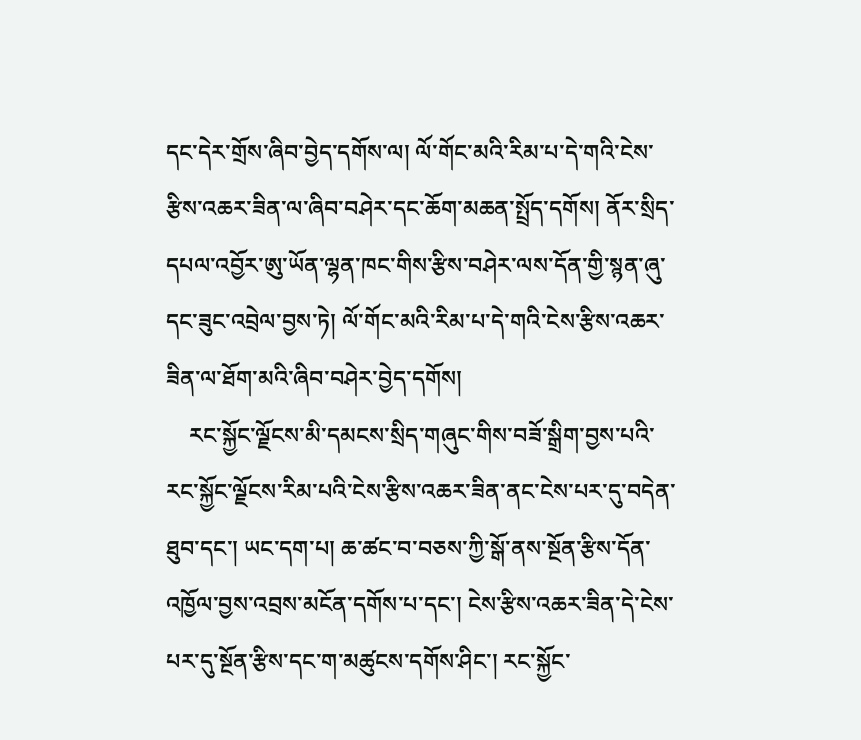དང་དེར་གྲོས་ཞིབ་བྱེད་དགོས་ལ། ལོ་གོང་མའི་རིམ་པ་དེ་གའི་ངེས་རྩིས་འཆར་ཟིན་ལ་ཞིབ་བཤེར་དང་ཆོག་མཆན་སྤྲོད་དགོས། ནོར་སྲིད་དཔལ་འབྱོར་ཨུ་ཡོན་ལྷན་ཁང་གིས་རྩིས་བཤེར་ལས་དོན་གྱི་སྙན་ཞུ་དང་ཟུང་འབྲེལ་བྱས་ཏེ། ལོ་གོང་མའི་རིམ་པ་དེ་གའི་ངེས་རྩིས་འཆར་ཟིན་ལ་ཐོག་མའི་ཞིབ་བཤེར་བྱེད་དགོས།
    རང་སྐྱོང་ལྗོངས་མི་དམངས་སྲིད་གཞུང་གིས་བཟོ་སྒྲིག་བྱས་པའི་རང་སྐྱོང་ལྗོངས་རིམ་པའི་ངེས་རྩིས་འཆར་ཟིན་ནང་ངེས་པར་དུ་བདེན་ཐུབ་དང་། ཡང་དག་པ། ཆ་ཚང་བ་བཅས་ཀྱི་སྒོ་ནས་སྔོན་རྩིས་དོན་འཁྱོལ་བྱས་འབྲས་མངོན་དགོས་པ་དང་། ངེས་རྩིས་འཆར་ཟིན་དེ་ངེས་པར་དུ་སྔོན་རྩིས་དང་ག་མཚུངས་དགོས་ཤིང་། རང་སྐྱོང་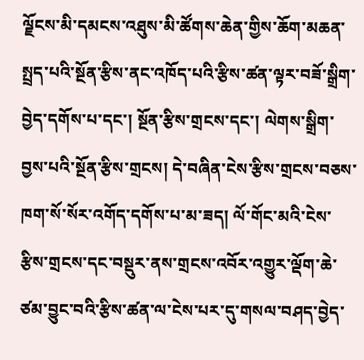ལྗོངས་མི་དམངས་འཐུས་མི་ཚོགས་ཆེན་གྱིས་ཆོག་མཆན་སྤྲད་པའི་སྔོན་རྩིས་ནང་འཁོད་པའི་རྩིས་ཚན་ལྟར་བཟོ་སྒྲིག་བྱེད་དགོས་པ་དང་། སྔོན་རྩིས་གྲངས་དང་། ལེགས་སྒྲིག་བྱས་པའི་སྔོན་རྩིས་གྲངས། དེ་བཞིན་ངེས་རྩིས་གྲངས་བཅས་ཁག་སོ་སོར་འགོད་དགོས་པ་མ་ཟད། ལོ་གོང་མའི་ངེས་རྩིས་གྲངས་དང་བསྡུར་ནས་གྲངས་འབོར་འགྱུར་ལྡོག་ཆེ་ཙམ་བྱུང་བའི་རྩིས་ཚན་ལ་ངེས་པར་དུ་གསལ་བཤད་བྱེད་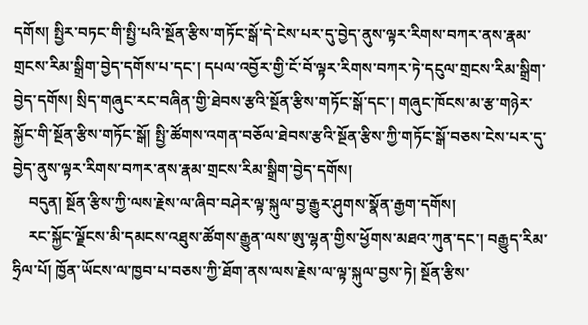དགོས། སྤྱིར་བཏང་གི་སྤྱི་པའི་སྔོན་རྩིས་གཏོང་སྒོ་དེ་ངེས་པར་དུ་བྱེད་ནུས་ལྟར་རིགས་བཀར་ནས་རྣམ་གྲངས་རིམ་སྒྲིག་བྱེད་དགོས་པ་དང་། དཔལ་འབྱོར་གྱི་ངོ་བོ་ལྟར་རིགས་བཀར་ཏེ་དངུལ་གྲངས་རིམ་སྒྲིག་བྱེད་དགོས། སྲིད་གཞུང་རང་བཞིན་གྱི་ཐེབས་རྩའི་སྔོན་རྩིས་གཏོང་སྒོ་དང་། གཞུང་ཁོངས་མ་རྩ་གཉེར་སྐྱོང་གི་སྔོན་རྩིས་གཏོང་སྒོ། སྤྱི་ཚོགས་འགན་བཅོལ་ཐེབས་རྩའི་སྔོན་རྩིས་ཀྱི་གཏོང་སྒོ་བཅས་ངེས་པར་དུ་བྱེད་ནུས་ལྟར་རིགས་བཀར་ནས་རྣམ་གྲངས་རིམ་སྒྲིག་བྱེད་དགོས།
    བདུན། སྔོན་རྩིས་ཀྱི་ལས་རྗེས་ལ་ཞིབ་བཤེར་ལྟ་སྐུལ་བྱ་རྒྱུར་ཤུགས་སྣོན་རྒྱག་དགོས།
    རང་སྐྱོང་ལྗོངས་མི་དམངས་འཐུས་ཚོགས་རྒྱུན་ལས་ཨུ་ལྷན་གྱིས་ཕྱོགས་མཐའ་ཀུན་དང་། བརྒྱུད་རིམ་ཧྲིལ་པོ། ཁྱོན་ཡོངས་ལ་ཁྱབ་པ་བཅས་ཀྱི་ཐོག་ནས་ལས་རྗེས་ལ་ལྟ་སྐུལ་བྱས་ཏེ། སྔོན་རྩིས་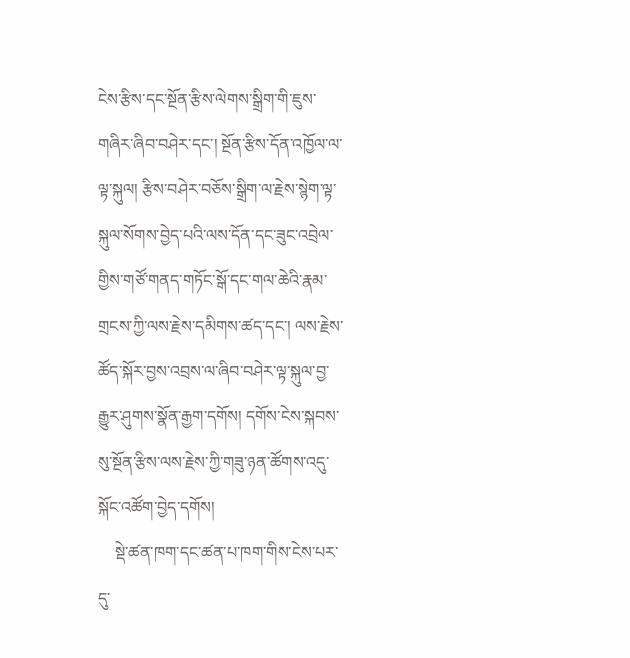ངེས་རྩིས་དང་སྔོན་རྩིས་ལེགས་སྒྲིག་གི་ཇུས་གཞིར་ཞིབ་བཤེར་དང་། སྔོན་རྩིས་དོན་འཁྱོལ་ལ་ལྟ་སྐུལ། རྩིས་བཤེར་བཅོས་སྒྲིག་ལ་རྗེས་སྙེག་ལྟ་སྐུལ་སོགས་བྱེད་པའི་ལས་དོན་དང་ཟུང་འབྲེལ་གྱིས་གཙོ་གནད་གཏོང་སྒོ་དང་གལ་ཆེའི་རྣམ་གྲངས་ཀྱི་ལས་རྗེས་དམིགས་ཚད་དང་། ལས་རྗེས་ཚོད་སྐོར་བྱས་འབྲས་ལ་ཞིབ་བཤེར་ལྟ་སྐུལ་བྱ་རྒྱུར་ཤུགས་སྣོན་རྒྱག་དགོས། དགོས་ངེས་སྐབས་སུ་སྔོན་རྩིས་ལས་རྗེས་ཀྱི་གཟུ་ཉན་ཚོགས་འདུ་སྐོང་འཚོག་བྱེད་དགོས།
    སྡེ་ཚན་ཁག་དང་ཚན་པ་ཁག་གིས་ངེས་པར་དུ་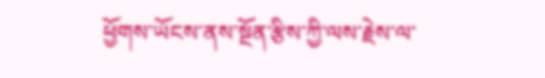ཕྱོགས་ཡོངས་ནས་སྔོན་རྩིས་ཀྱི་ལས་རྗེས་ལ་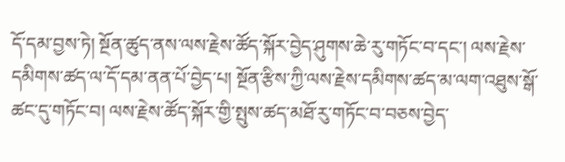དོ་དམ་བྱས་ཏེ། སྔོན་ཚུད་ནས་ལས་རྗེས་ཚོད་སྐོར་བྱེད་ཤུགས་ཆེ་རུ་གཏོང་བ་དང་། ལས་རྗེས་དམིགས་ཚད་ལ་དོ་དམ་ནན་པོ་བྱེད་པ། སྔོན་རྩིས་ཀྱི་ལས་རྗེས་དམིགས་ཚད་མ་ལག་འཐུས་སྒོ་ཚང་དུ་གཏོང་བ། ལས་རྗེས་ཚོད་སྐོར་གྱི་སྤུས་ཚད་མཐོ་རུ་གཏོང་བ་བཅས་བྱེད་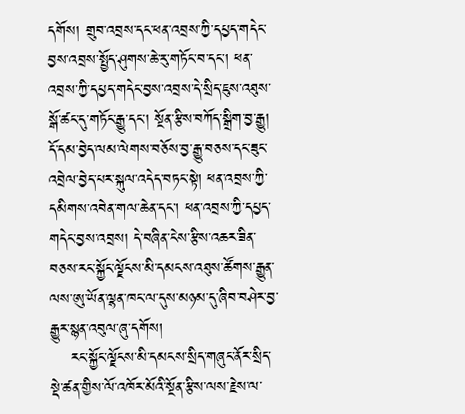དགོས། གྲུབ་འབྲས་དང་ཕན་འབྲས་ཀྱི་དཔྱད་གདེང་བྱས་འབྲས་སྤྱོད་ཤུགས་ཆེ་རུ་གཏོང་བ་དང་། ཕན་འབྲས་ཀྱི་དཔྱད་གདེང་བྱས་འབྲས་དེ་སྲིད་ཇུས་འཐུས་སྒོ་ཚང་དུ་གཏོང་རྒྱུ་དང་། སྔོན་རྩིས་བཀོད་སྒྲིག་བྱ་རྒྱུ། དོ་དམ་བྱེད་ལམ་ལེགས་བཅོས་བྱ་རྒྱུ་བཅས་དང་ཟུང་འབྲེལ་བྱེད་པར་སྐུལ་འདེད་བཏང་སྟེ། ཕན་འབྲས་ཀྱི་དམིགས་འབེན་གལ་ཆེན་དང་། ཕན་འབྲས་ཀྱི་དཔྱད་གདེང་བྱས་འབྲས། དེ་བཞིན་ངེས་རྩིས་འཆར་ཟིན་བཅས་རང་སྐྱོང་ལྗོངས་མི་དམངས་འཐུས་ཚོགས་རྒྱུན་ལས་ཨུ་ཡོན་ལྷན་ཁང་ལ་དུས་མཉམ་དུ་ཞིབ་བཤེར་བྱ་རྒྱུར་སྙན་འབུལ་ཞུ་དགོས།
    རང་སྐྱོང་ལྗོངས་མི་དམངས་སྲིད་གཞུང་ནོར་སྲིད་སྡེ་ཚན་གྱིས་ལོ་འཁོར་མོའི་སྔོན་རྩིས་ལས་རྗེས་ལ་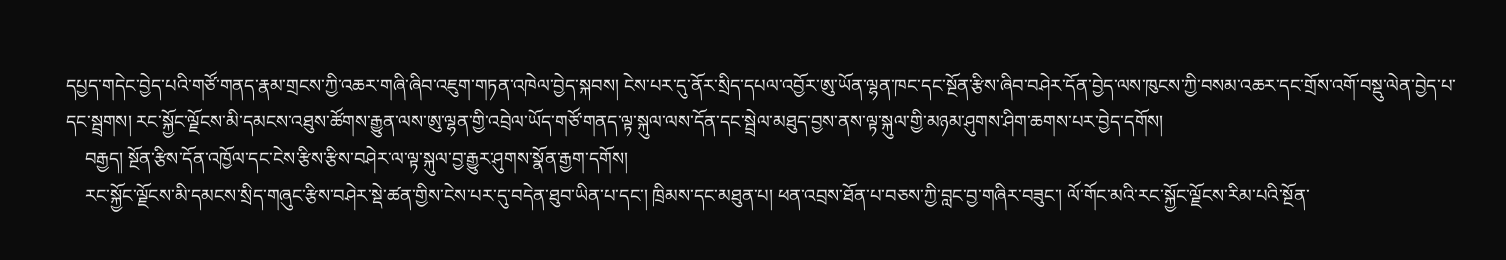དཔྱད་གདེང་བྱེད་པའི་གཙོ་གནད་རྣམ་གྲངས་ཀྱི་འཆར་གཞི་ཞིབ་འཇུག་གཏན་འཁེལ་བྱེད་སྐབས། ངེས་པར་དུ་ནོར་སྲིད་དཔལ་འབྱོར་ཨུ་ཡོན་ལྷན་ཁང་དང་སྔོན་རྩིས་ཞིབ་བཤེར་དོན་བྱེད་ལས་ཁུངས་ཀྱི་བསམ་འཆར་དང་གྲོས་འགོ་བསྡུ་ལེན་བྱེད་པ་དང་སྦྲགས། རང་སྐྱོང་ལྗོངས་མི་དམངས་འཐུས་ཚོགས་རྒྱུན་ལས་ཨུ་ལྷན་གྱི་འབྲེལ་ཡོད་གཙོ་གནད་ལྟ་སྐུལ་ལས་དོན་དང་སྦྲེལ་མཐུད་བྱས་ནས་ལྟ་སྐུལ་གྱི་མཉམ་ཤུགས་ཤིག་ཆགས་པར་བྱེད་དགོས།
    བརྒྱད། སྔོན་རྩིས་དོན་འཁྱོལ་དང་ངེས་རྩིས་རྩིས་བཤེར་ལ་ལྟ་སྐུལ་བྱ་རྒྱུར་ཤུགས་སྣོན་རྒྱག་དགོས།
    རང་སྐྱོང་ལྗོངས་མི་དམངས་སྲིད་གཞུང་རྩིས་བཤེར་སྡེ་ཚན་གྱིས་ངེས་པར་དུ་བདེན་ཐུབ་ཡིན་པ་དང་། ཁྲིམས་དང་མཐུན་པ། ཕན་འབྲས་ཐོན་པ་བཅས་ཀྱི་བླང་བྱ་གཞིར་བཟུང་། ལོ་གོང་མའི་རང་སྐྱོང་ལྗོངས་རིམ་པའི་སྔོན་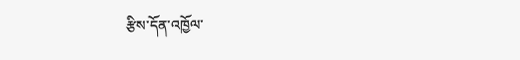རྩིས་དོན་འཁྱོལ་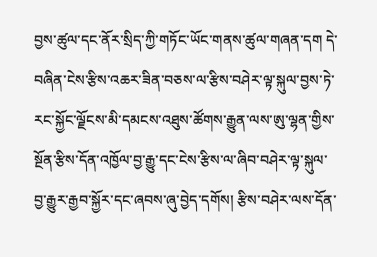བྱས་ཚུལ་དང་ནོར་སྲིད་ཀྱི་གཏོང་ཡོང་གནས་ཚུལ་གཞན་དག དེ་བཞིན་ངེས་རྩིས་འཆར་ཟིན་བཅས་ལ་རྩིས་བཤེར་ལྟ་སྐུལ་བྱས་ཏེ་རང་སྐྱོང་ལྗོངས་མི་དམངས་འཐུས་ཚོགས་རྒྱུན་ལས་ཨུ་ལྷན་གྱིས་སྔོན་རྩིས་དོན་འཁྱོལ་བྱ་རྒྱུ་དང་ངེས་རྩིས་ལ་ཞིབ་བཤེར་ལྟ་སྐུལ་བྱ་རྒྱུར་རྒྱབ་སྐྱོར་དང་ཞབས་ཞུ་བྱེད་དགོས། རྩིས་བཤེར་ལས་དོན་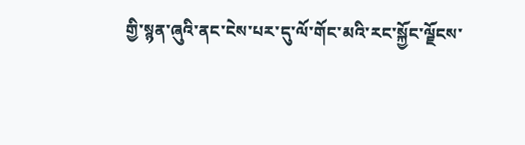གྱི་སྙན་ཞུའི་ནང་ངེས་པར་དུ་ལོ་གོང་མའི་རང་སྐྱོང་ལྗོངས་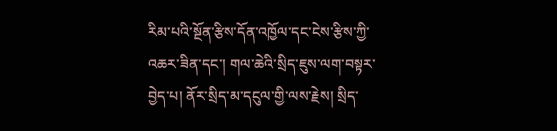རིམ་པའི་སྔོན་རྩིས་དོན་འཁྱོལ་དང་ངེས་རྩིས་ཀྱི་འཆར་ཟིན་དང་། གལ་ཆེའི་སྲིད་ཇུས་ལག་བསྟར་བྱེད་པ། ནོར་སྲིད་མ་དངུལ་གྱི་ལས་རྗེས། སྲིད་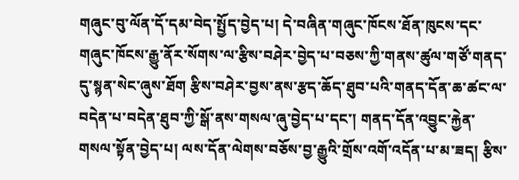གཞུང་བུ་ལོན་དོ་དམ་བེད་སྤྱོད་བྱེད་པ། དེ་བཞིན་གཞུང་ཁོངས་ཐོན་ཁུངས་དང་གཞུང་ཁོངས་རྒྱུ་ནོར་སོགས་ལ་རྩིས་བཤེར་བྱེད་པ་བཅས་ཀྱི་གནས་ཚུལ་གཙོ་གནད་དུ་སྙན་སེང་ཞུས་ཐོག རྩིས་བཤེར་བྱས་ནས་རྩད་ཆོད་ཐུབ་པའི་གནད་དོན་ཆ་ཚང་ལ་བདེན་པ་བདེན་ཐུབ་ཀྱི་སྒོ་ནས་གསལ་ཞུ་བྱེད་པ་དང་། གནད་དོན་འབྱུང་རྐྱེན་གསལ་སྟོན་བྱེད་པ། ལས་དོན་ལེགས་བཅོས་བྱ་རྒྱུའི་གྲོས་འགོ་འདོན་པ་མ་ཟད། རྩིས་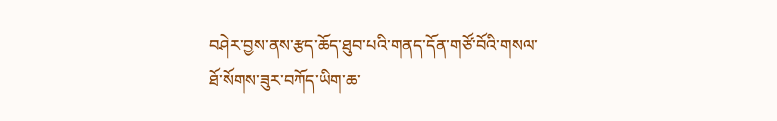བཤེར་བྱས་ནས་རྩད་ཆོད་ཐུབ་པའི་གནད་དོན་གཙོ་བོའི་གསལ་ཐོ་སོགས་ཟུར་བཀོད་ཡིག་ཆ་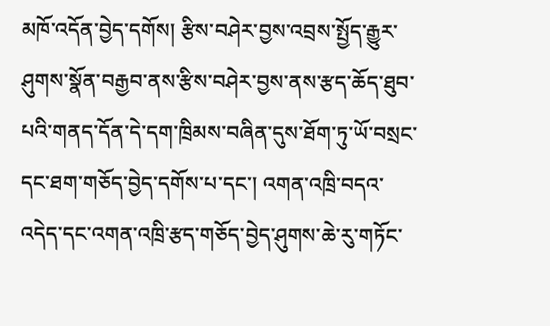མཁོ་འདོན་བྱེད་དགོས། རྩིས་བཤེར་བྱས་འབྲས་སྤྱོད་རྒྱུར་ཤུགས་སྣོན་བརྒྱབ་ནས་རྩིས་བཤེར་བྱས་ནས་རྩད་ཆོད་ཐུབ་པའི་གནད་དོན་དེ་དག་ཁྲིམས་བཞིན་དུས་ཐོག་ཏུ་ཡོ་བསྲང་དང་ཐག་གཅོད་བྱེད་དགོས་པ་དང་། འགན་འཁྲི་བདའ་འདེད་དང་འགན་འཁྲི་རྩད་གཅོད་བྱེད་ཤུགས་ཆེ་རུ་གཏོང་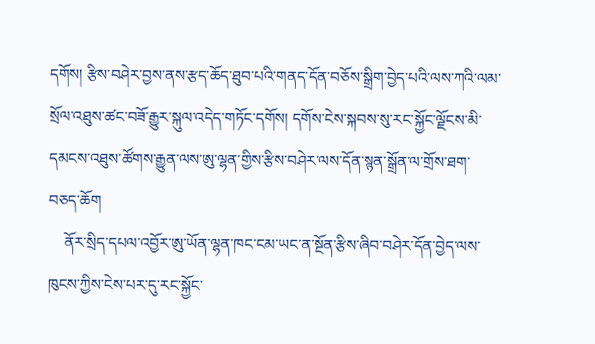དགོས། རྩིས་བཤེར་བྱས་ནས་རྩད་ཆོད་ཐུབ་པའི་གནད་དོན་བཅོས་སྒྲིག་བྱེད་པའི་ལས་ཀའི་ལམ་སྲོལ་འཐུས་ཚང་བཟོ་རྒྱུར་སྐུལ་འདེད་གཏོང་དགོས། དགོས་ངེས་སྐབས་སུ་རང་སྐྱོང་ལྗོངས་མི་དམངས་འཐུས་ཚོགས་རྒྱུན་ལས་ཨུ་ལྷན་གྱིས་རྩིས་བཤེར་ལས་དོན་སྙན་སྒྲོན་ལ་གྲོས་ཐག་བཅད་ཆོག
    ནོར་སྲིད་དཔལ་འབྱོར་ཨུ་ཡོན་ལྷན་ཁང་ངམ་ཡང་ན་སྔོན་རྩིས་ཞིབ་བཤེར་དོན་བྱེད་ལས་ཁུངས་ཀྱིས་ངེས་པར་དུ་རང་སྐྱོང་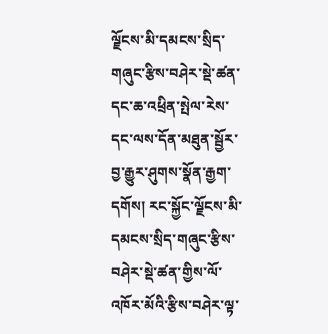ལྗོངས་མི་དམངས་སྲིད་གཞུང་རྩིས་བཤེར་སྡེ་ཚན་དང་ཆ་འཕྲིན་སྤེལ་རེས་དང་ལས་དོན་མཐུན་སྦྱོར་བྱ་རྒྱུར་ཤུགས་སྣོན་རྒྱག་དགོས། རང་སྐྱོང་ལྗོངས་མི་དམངས་སྲིད་གཞུང་རྩིས་བཤེར་སྡེ་ཚན་གྱིས་ལོ་འཁོར་མོའི་རྩིས་བཤེར་ལྟ་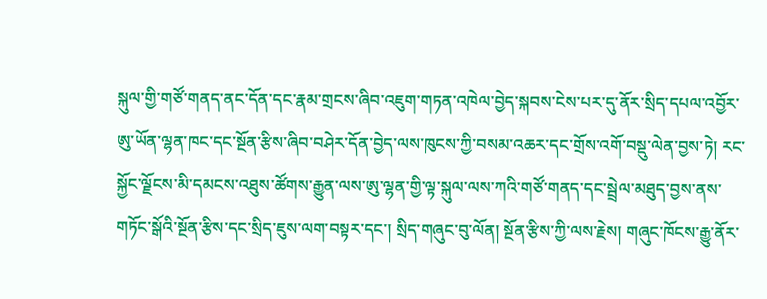སྐུལ་གྱི་གཙོ་གནད་ནང་དོན་དང་རྣམ་གྲངས་ཞིབ་འཇུག་གཏན་འཁེལ་བྱེད་སྐབས་ངེས་པར་དུ་ནོར་སྲིད་དཔལ་འབྱོར་ཨུ་ཡོན་ལྷན་ཁང་དང་སྔོན་རྩིས་ཞིབ་བཤེར་དོན་བྱེད་ལས་ཁུངས་ཀྱི་བསམ་འཆར་དང་གྲོས་འགོ་བསྡུ་ལེན་བྱས་ཏེ། རང་སྐྱོང་ལྗོངས་མི་དམངས་འཐུས་ཚོགས་རྒྱུན་ལས་ཨུ་ལྷན་གྱི་ལྟ་སྐུལ་ལས་ཀའི་གཙོ་གནད་དང་སྦྲེལ་མཐུད་བྱས་ནས་གཏོང་སྒོའི་སྔོན་རྩིས་དང་སྲིད་ཇུས་ལག་བསྟར་དང་། སྲིད་གཞུང་བུ་ལོན། སྔོན་རྩིས་ཀྱི་ལས་རྗེས། གཞུང་ཁོངས་རྒྱུ་ནོར་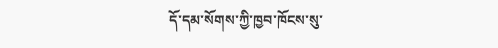དོ་དམ་སོགས་ཀྱི་ཁྱབ་ཁོངས་སུ་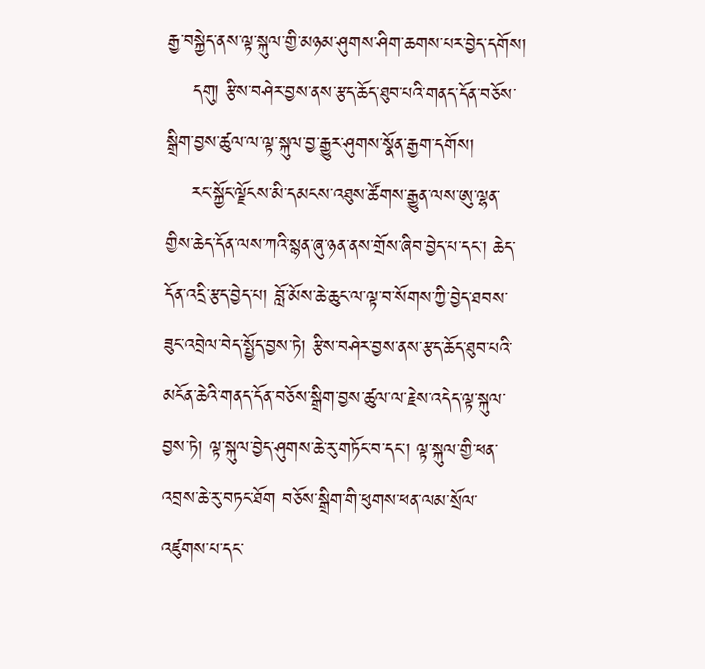རྒྱ་བསྐྱེད་ནས་ལྟ་སྐུལ་གྱི་མཉམ་ཤུགས་ཤིག་ཆགས་པར་བྱེད་དགོས།
    དགུ། རྩིས་བཤེར་བྱས་ནས་རྩད་ཆོད་ཐུབ་པའི་གནད་དོན་བཅོས་སྒྲིག་བྱས་ཚུལ་ལ་ལྟ་སྐུལ་བྱ་རྒྱུར་ཤུགས་སྣོན་རྒྱག་དགོས།
    རང་སྐྱོང་ལྗོངས་མི་དམངས་འཐུས་ཚོགས་རྒྱུན་ལས་ཨུ་ལྷན་གྱིས་ཆེད་དོན་ལས་ཀའི་སྙན་ཞུ་ཉན་ནས་གྲོས་ཞིབ་བྱེད་པ་དང་། ཆེད་དོན་འདྲི་རྩད་བྱེད་པ། བློ་མོས་ཆེ་ཆུང་ལ་ལྟ་བ་སོགས་ཀྱི་བྱེད་ཐབས་ཟུང་འབྲེལ་བེད་སྤྱོད་བྱས་ཏེ། རྩིས་བཤེར་བྱས་ནས་རྩད་ཆོད་ཐུབ་པའི་མངོན་ཆེའི་གནད་དོན་བཅོས་སྒྲིག་བྱས་ཚུལ་ལ་རྗེས་འདེད་ལྟ་སྐུལ་བྱས་ཏེ། ལྟ་སྐུལ་བྱེད་ཤུགས་ཆེ་རུ་གཏོང་བ་དང་། ལྟ་སྐུལ་གྱི་ཕན་འབྲས་ཆེ་རུ་བཏང་ཐོག བཅོས་སྒྲིག་གི་ཕུགས་ཕན་ལམ་སྲོལ་འཛུགས་པ་དང་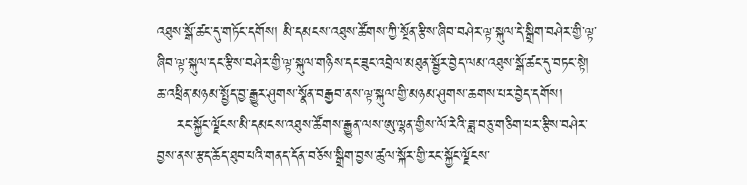འཐུས་སྒོ་ཚང་དུ་གཏོང་དགོས། མི་དམངས་འཐུས་ཚོགས་ཀྱི་སྔོན་རྩིས་ཞིབ་བཤེར་ལྟ་སྐུལ་དེ་སྒྲིག་བཤེར་གྱི་ལྟ་ཞིབ་ལྟ་སྐུལ་དང་རྩིས་བཤེར་གྱི་ལྟ་སྐུལ་གཉིས་དང་ཟུང་འབྲེལ་མཐུན་སྦྱོར་བྱེད་ལམ་འཐུས་སྒོ་ཚང་དུ་བཏང་སྟེ། ཆ་འཕྲིན་མཉམ་སྤྱོད་བྱ་རྒྱུར་ཤུགས་སྣོན་བརྒྱབ་ནས་ལྟ་སྐུལ་གྱི་མཉམ་ཤུགས་ཆགས་པར་བྱེད་དགོས།
    རང་སྐྱོང་ལྗོངས་མི་དམངས་འཐུས་ཚོགས་རྒྱུན་ལས་ཨུ་ལྷན་གྱིས་ལོ་རེའི་ཟླ་བཅུ་གཅིག་པར་རྩིས་བཤེར་བྱས་ནས་རྩད་ཆོད་ཐུབ་པའི་གནད་དོན་བཅོས་སྒྲིག་བྱས་ཚུལ་སྐོར་གྱི་རང་སྐྱོང་ལྗོངས་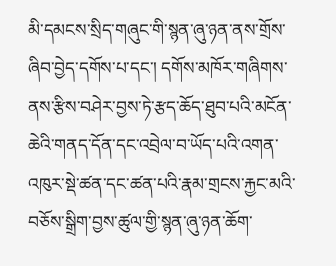མི་དམངས་སྲིད་གཞུང་གི་སྙན་ཞུ་ཉན་ནས་གྲོས་ཞིབ་བྱེད་དགོས་པ་དང་། དགོས་མཁོར་གཞིགས་ནས་རྩིས་བཤེར་བྱས་ཏེ་རྩད་ཆོད་ཐུབ་པའི་མངོན་ཆེའི་གནད་དོན་དང་འབྲེལ་བ་ཡོད་པའི་འགན་འཁུར་སྡེ་ཚན་དང་ཚན་པའི་རྣམ་གྲངས་རྐྱང་མའི་བཅོས་སྒྲིག་བྱས་ཚུལ་གྱི་སྙན་ཞུ་ཉན་ཆོག་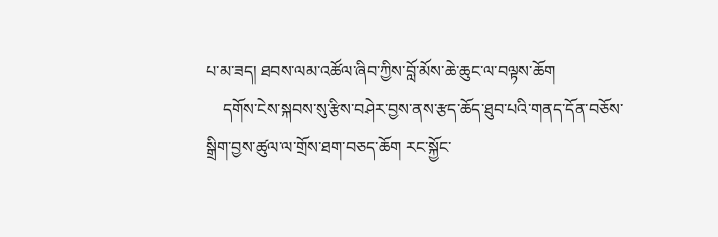པ་མ་ཟད། ཐབས་ལམ་འཚོལ་ཞིབ་ཀྱིས་བློ་མོས་ཆེ་ཆུང་ལ་བལྟས་ཆོག
    དགོས་ངེས་སྐབས་སུ་རྩིས་བཤེར་བྱས་ནས་རྩད་ཆོད་ཐུབ་པའི་གནད་དོན་བཅོས་སྒྲིག་བྱས་ཚུལ་ལ་གྲོས་ཐག་བཅད་ཆོག རང་སྐྱོང་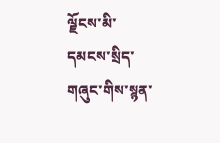ལྗོངས་མི་དམངས་སྲིད་གཞུང་གིས་སྙན་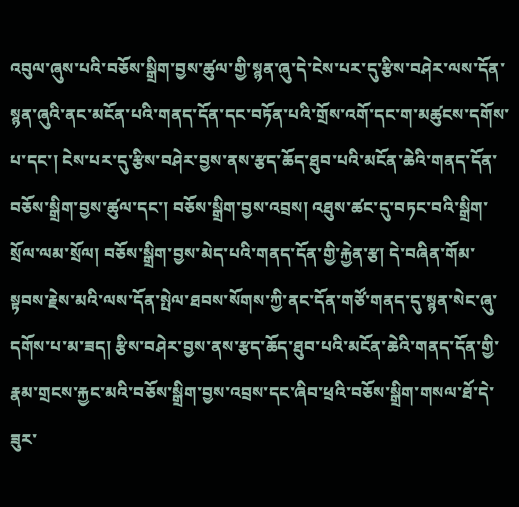འབུལ་ཞུས་པའི་བཅོས་སྒྲིག་བྱས་ཚུལ་གྱི་སྙན་ཞུ་དེ་ངེས་པར་དུ་རྩིས་བཤེར་ལས་དོན་སྙན་ཞུའི་ནང་མངོན་པའི་གནད་དོན་དང་བཏོན་པའི་གྲོས་འགོ་དང་ག་མཚུངས་དགོས་པ་དང་། ངེས་པར་དུ་རྩིས་བཤེར་བྱས་ནས་རྩད་ཆོད་ཐུབ་པའི་མངོན་ཆེའི་གནད་དོན་བཅོས་སྒྲིག་བྱས་ཚུལ་དང་། བཅོས་སྒྲིག་བྱས་འབྲས། འཐུས་ཚང་དུ་བཏང་བའི་སྒྲིག་སྲོལ་ལམ་སྲོལ། བཅོས་སྒྲིག་བྱས་མེད་པའི་གནད་དོན་གྱི་རྐྱེན་རྩ། དེ་བཞིན་གོམ་སྟབས་རྗེས་མའི་ལས་དོན་སྤེལ་ཐབས་སོགས་ཀྱི་ནང་དོན་གཙོ་གནད་དུ་སྙན་སེང་ཞུ་དགོས་པ་མ་ཟད། རྩིས་བཤེར་བྱས་ནས་རྩད་ཆོད་ཐུབ་པའི་མངོན་ཆེའི་གནད་དོན་གྱི་རྣམ་གྲངས་རྐྱང་མའི་བཅོས་སྒྲིག་བྱས་འབྲས་དང་ཞིབ་ཕྲའི་བཅོས་སྒྲིག་གསལ་ཐོ་དེ་ཟུར་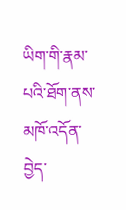ཡིག་གི་རྣམ་པའི་ཐོག་ནས་མཁོ་འདོན་བྱེད་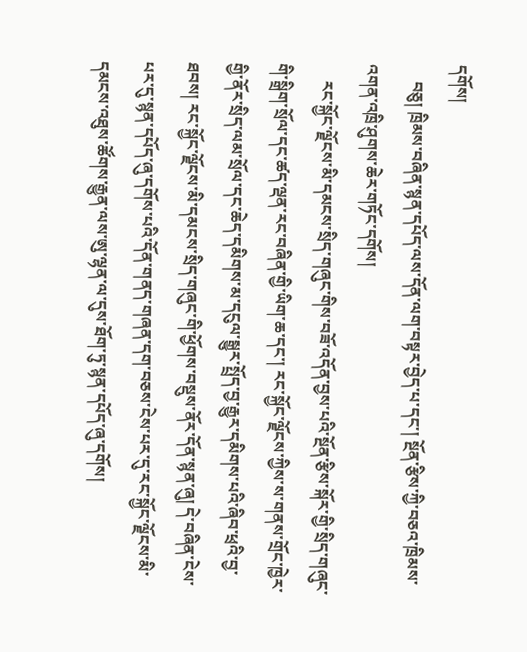དགོས།
    བཅུ། ཁྲིམས་བཞིན་སྙན་དཔོད་ལས་དོན་ལག་བསྟར་བྱེད་པ་དང་། སྔོན་རྩིས་ཀྱི་བཅའ་ཁྲིམས་འགན་འཁྲི་ཤུགས་ཆེར་གཏོང་དགོས།
    རང་སྐྱོང་ལྗོངས་མི་དམངས་སྲིད་གཞུང་གིས་བཟོ་འདོན་བྱས་པའི་སྔོན་རྩིས་སྐོར་གྱི་སྲིད་གཞུང་གི་སྒྲིག་སྲོལ་དང་ཚད་ལྡན་རང་བཞིན་གྱི་ཡིག་ཆ་དང་། རང་སྐྱོང་ལྗོངས་ཀྱིས་ས་གནས་གྲོང་ཁྱེར་གྱི་ནོར་སྲིད་ལམ་སྲོལ་དང་ཆེད་དམིགས་མ་དངུལ་སྒྱུར་སྤྲོད་བྱ་རྒྱུར་དམིགས་པའི་ཞིབ་ཕྲའི་བྱ་ཐབས། རང་སྐྱོང་ལྗོངས་མི་དམངས་སྲིད་གཞུང་གི་ཕྱོགས་བསྡུས་ནོར་དོན་སྙན་ཞུ། དེ་བཞིན་ངེས་པར་དུ་སྙན་དཔོད་ཞུ་དགོས་པའི་དོན་གནད་གཞན་དག་བཅས་ངེས་པར་དུ་རང་སྐྱོང་ལྗོངས་མི་དམངས་འཐུས་ཚོགས་རྒྱུན་ལས་ཨུ་ལྷན་ལ་དུས་ཐོག་ཏུ་སྙན་དཔོད་ཞུ་དགོས།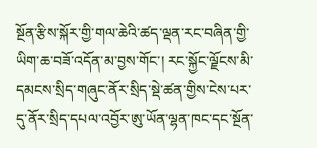སྔོན་རྩིས་སྐོར་གྱི་གལ་ཆེའི་ཚད་ལྡན་རང་བཞིན་གྱི་ཡིག་ཆ་བཟོ་འདོན་མ་བྱས་གོང་། རང་སྐྱོང་ལྗོངས་མི་དམངས་སྲིད་གཞུང་ནོར་སྲིད་སྡེ་ཚན་གྱིས་ངེས་པར་དུ་ནོར་སྲིད་དཔལ་འབྱོར་ཨུ་ཡོན་ལྷན་ཁང་དང་སྔོན་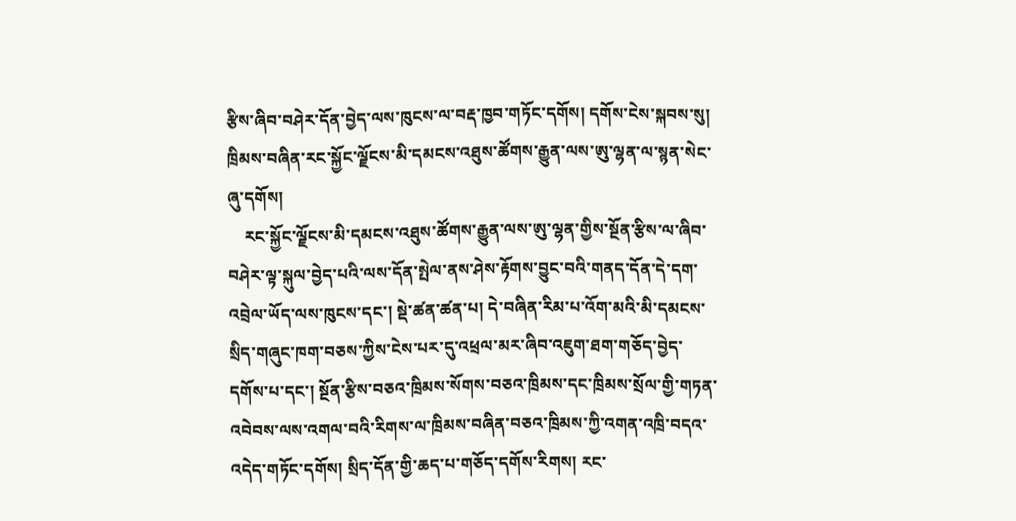རྩིས་ཞིབ་བཤེར་དོན་བྱེད་ལས་ཁུངས་ལ་བརྡ་ཁྱབ་གཏོང་དགོས། དགོས་ངེས་སྐབས་སུ། ཁྲིམས་བཞིན་རང་སྐྱོང་ལྗོངས་མི་དམངས་འཐུས་ཚོགས་རྒྱུན་ལས་ཨུ་ལྷན་ལ་སྙན་སེང་ཞུ་དགོས།
    རང་སྐྱོང་ལྗོངས་མི་དམངས་འཐུས་ཚོགས་རྒྱུན་ལས་ཨུ་ལྷན་གྱིས་སྔོན་རྩིས་ལ་ཞིབ་བཤེར་ལྟ་སྐུལ་བྱེད་པའི་ལས་དོན་སྤེལ་ནས་ཤེས་རྟོགས་བྱུང་བའི་གནད་དོན་དེ་དག་འབྲེལ་ཡོད་ལས་ཁུངས་དང་། སྡེ་ཚན་ཚན་པ། དེ་བཞིན་རིམ་པ་འོག་མའི་མི་དམངས་སྲིད་གཞུང་ཁག་བཅས་ཀྱིས་ངེས་པར་དུ་འཕྲལ་མར་ཞིབ་འཇུག་ཐག་གཅོད་བྱེད་དགོས་པ་དང་། སྔོན་རྩིས་བཅའ་ཁྲིམས་སོགས་བཅའ་ཁྲིམས་དང་ཁྲིམས་སྲོལ་གྱི་གཏན་འབེབས་ལས་འགལ་བའི་རིགས་ལ་ཁྲིམས་བཞིན་བཅའ་ཁྲིམས་ཀྱི་འགན་འཁྲི་བདའ་འདེད་གཏོང་དགོས། སྲིད་དོན་གྱི་ཆད་པ་གཅོད་དགོས་རིགས། རང་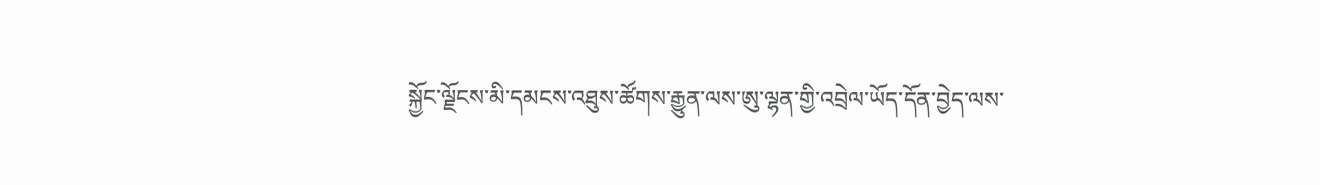སྐྱོང་ལྗོངས་མི་དམངས་འཐུས་ཚོགས་རྒྱུན་ལས་ཨུ་ལྷན་གྱི་འབྲེལ་ཡོད་དོན་བྱེད་ལས་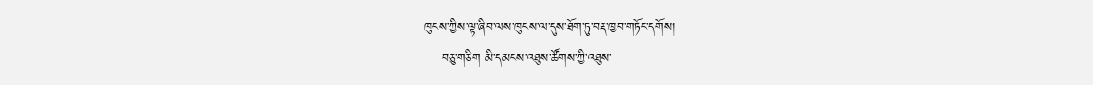ཁུངས་ཀྱིས་ལྟ་ཞིབ་ལས་ཁུངས་ལ་དུས་ཐོག་ཏུ་བརྡ་ཁྱབ་གཏོང་དགོས།
    བཅུ་གཅིག མི་དམངས་འཐུས་ཚོགས་ཀྱི་འཐུས་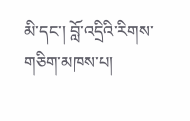མི་དང་། བློ་འདྲིའི་རིགས་གཅིག་མཁས་པ།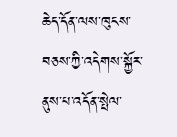ཆེད་དོན་ལས་ཁུངས་བཅས་ཀྱི་འདེགས་སྐྱོར་ནུས་པ་འདོན་སྤེལ་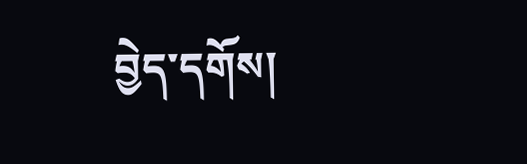བྱེད་དགོས།